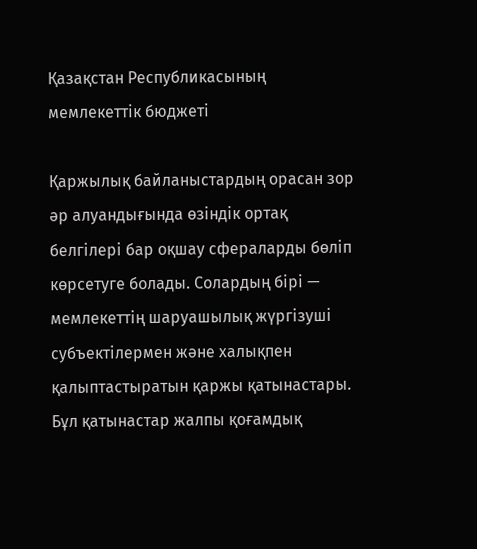Қазақстан Республикасының мемлекеттік бюджеті

Қаржылық байланыстардың орасан зор әр алуандығында өзіндік ортақ белгілері бар оқшау сфераларды бөліп көрсетуге болады. Солардың бірі — мемлекеттің шаруашылық жүргізуші субъектілермен және халықпен қалыптастыратын қаржы қатынастары. Бұл қатынастар жалпы қоғамдық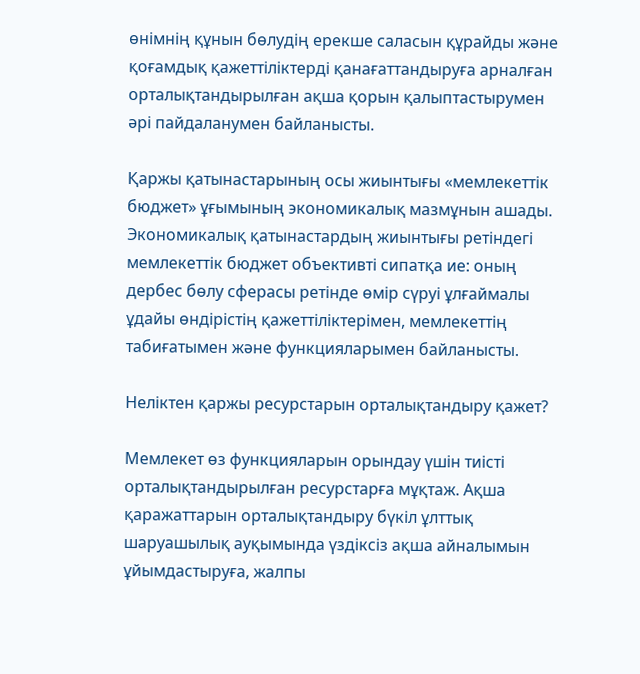өнімнің құнын бөлудің ерекше саласын құрайды және қоғамдық қажеттіліктерді қанағаттандыруға арналған орталықтандырылған ақша қорын қалыптастырумен әрі пайдаланумен байланысты.

Қаржы қатынастарының осы жиынтығы «мемлекеттік бюджет» ұғымының экономикалық мазмұнын ашады. Экономикалық қатынастардың жиынтығы ретіндегі мемлекеттік бюджет объективті сипатқа ие: оның дербес бөлу сферасы ретінде өмір сүруі ұлғаймалы ұдайы өндірістің қажеттіліктерімен, мемлекеттің табиғатымен және функцияларымен байланысты.

Неліктен қаржы ресурстарын орталықтандыру қажет?

Мемлекет өз функцияларын орындау үшін тиісті орталықтандырылған ресурстарға мұқтаж. Ақша қаражаттарын орталықтандыру бүкіл ұлттық шаруашылық ауқымында үздіксіз ақша айналымын ұйымдастыруға, жалпы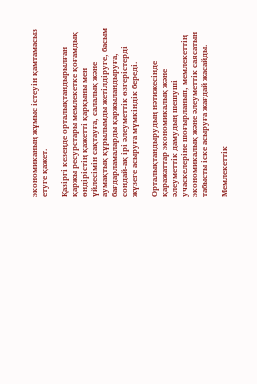экономиканың жұмыс істеуін қамтамасыз етуге қажет.

Қазіргі кезеңде орталықтандырылған қаржы ресурстары мемлекетке қоғамдық өндірістің қажетті қарқыны мен үйлесімін сақтауға, салалық және аумақтық құрылымды жетілдіруге, басым бағдарламаларды қаржыландыруға, сондай-ақ ірі әлеуметтік өзгерістерді жүзеге асыруға мүмкіндік береді.

Орталықтандырудың нәтижесінде қаражаттар экономикалық және әлеуметтік дамудың шешуші учаскелеріне шоғырланып, мемлекеттің экономикалық және әлеуметтік саясатын табысты іске асыруға жағдай жасайды.

Мемлекеттік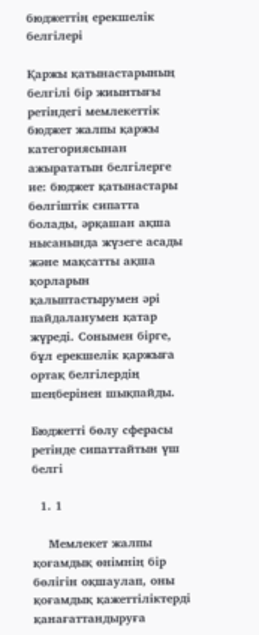бюджеттің ерекшелік белгілері

Қаржы қатынастарының белгілі бір жиынтығы ретіндегі мемлекеттік бюджет жалпы қаржы категориясынан ажырататын белгілерге ие: бюджет қатынастары бөлгіштік сипатта болады, әрқашан ақша нысанында жүзеге асады және мақсатты ақша қорларын қалыптастырумен әрі пайдаланумен қатар жүреді. Сонымен бірге, бұл ерекшелік қаржыға ортақ белгілердің шеңберінен шықпайды.

Бюджетті бөлу сферасы ретінде сипаттайтын үш белгі

  1. 1

    Мемлекет жалпы қоғамдық өнімнің бір бөлігін оқшаулап, оны қоғамдық қажеттіліктерді қанағаттандыруға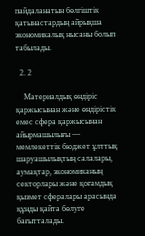пайдаланатын бөлгіштік қатынастардың айрықша экономикалық нысаны болып табылады.

  2. 2

    Материалдық өндіріс қаржысынан және өндірістік емес сфера қаржысынан айырмашылығы — мемлекеттік бюджет ұлттық шаруашылықтың салалары, аумақтар, экономиканың секторлары және қоғамдық қызмет сфералары арасында құнды қайта бөлуге бағытталады.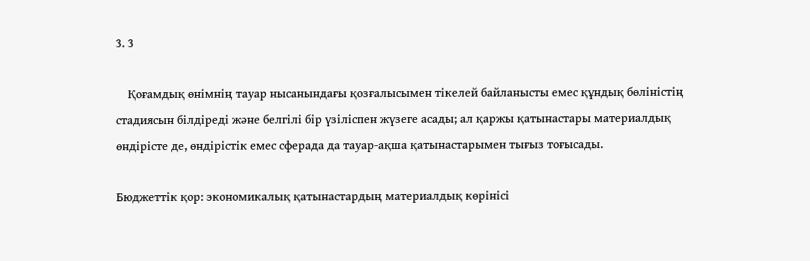3. 3

    Қоғамдық өнімнің тауар нысанындағы қозғалысымен тікелей байланысты емес құндық бөліністің стадиясын білдіреді және белгілі бір үзіліспен жүзеге асады; ал қаржы қатынастары материалдық өндірісте де, өндірістік емес сферада да тауар-ақша қатынастарымен тығыз тоғысады.

Бюджеттік қор: экономикалық қатынастардың материалдық көрінісі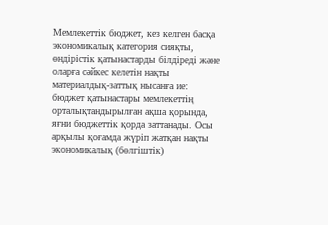Мемлекеттік бюджет, кез келген басқа экономикалық категория сияқты, өндірістік қатынастарды білдіреді және оларға сәйкес келетін нақты материалдық-заттық нысанға ие: бюджет қатынастары мемлекеттің орталықтандырылған ақша қорында, яғни бюджеттік қорда заттанады. Осы арқылы қоғамда жүріп жатқан нақты экономикалық (бөлгіштік)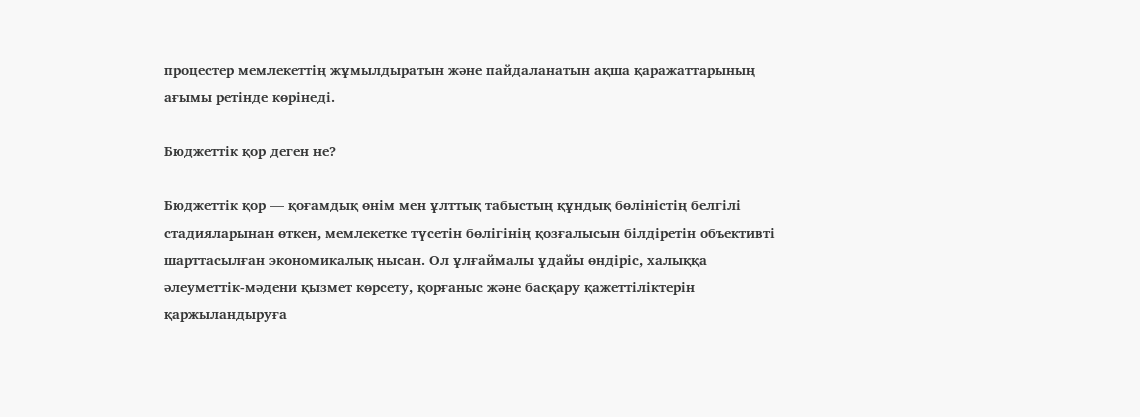процестер мемлекеттің жұмылдыратын және пайдаланатын ақша қаражаттарының ағымы ретінде көрінеді.

Бюджеттік қор деген не?

Бюджеттік қор — қоғамдық өнім мен ұлттық табыстың құндық бөліністің белгілі стадияларынан өткен, мемлекетке түсетін бөлігінің қозғалысын білдіретін объективті шарттасылған экономикалық нысан. Ол ұлғаймалы ұдайы өндіріс, халыққа әлеуметтік-мәдени қызмет көрсету, қорғаныс және басқару қажеттіліктерін қаржыландыруға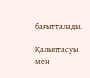бағытталады.

Қалыптасуы мен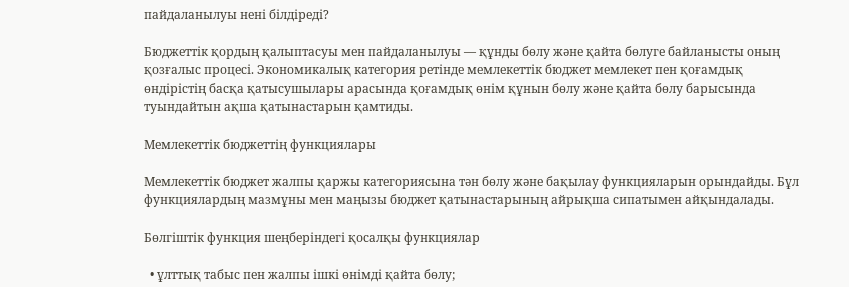пайдаланылуы нені білдіреді?

Бюджеттік қордың қалыптасуы мен пайдаланылуы — құнды бөлу және қайта бөлуге байланысты оның қозғалыс процесі. Экономикалық категория ретінде мемлекеттік бюджет мемлекет пен қоғамдық өндірістің басқа қатысушылары арасында қоғамдық өнім құнын бөлу және қайта бөлу барысында туындайтын ақша қатынастарын қамтиды.

Мемлекеттік бюджеттің функциялары

Мемлекеттік бюджет жалпы қаржы категориясына тән бөлу және бақылау функцияларын орындайды. Бұл функциялардың мазмұны мен маңызы бюджет қатынастарының айрықша сипатымен айқындалады.

Бөлгіштік функция шеңберіндегі қосалқы функциялар

  • ұлттық табыс пен жалпы ішкі өнімді қайта бөлу;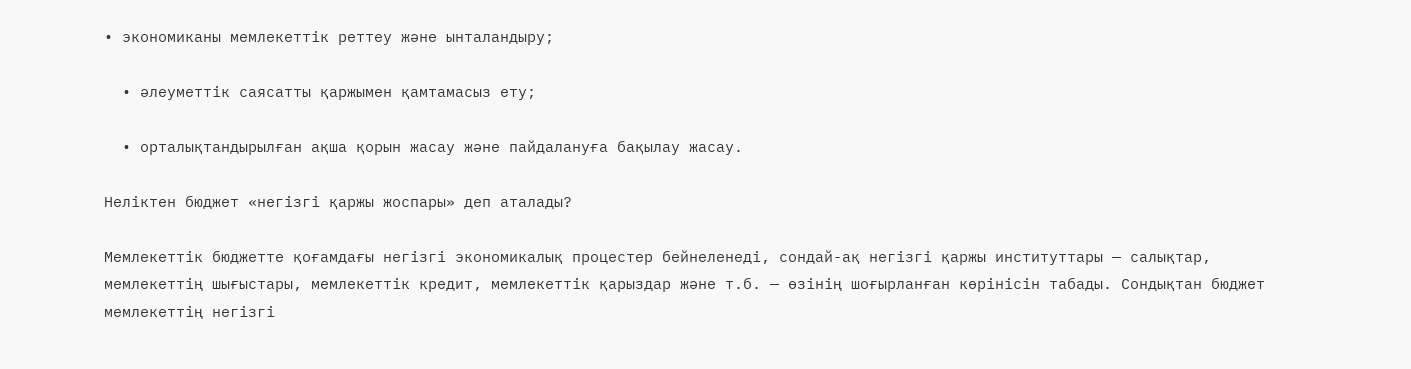• экономиканы мемлекеттік реттеу және ынталандыру;

  • әлеуметтік саясатты қаржымен қамтамасыз ету;

  • орталықтандырылған ақша қорын жасау және пайдалануға бақылау жасау.

Неліктен бюджет «негізгі қаржы жоспары» деп аталады?

Мемлекеттік бюджетте қоғамдағы негізгі экономикалық процестер бейнеленеді, сондай-ақ негізгі қаржы институттары — салықтар, мемлекеттің шығыстары, мемлекеттік кредит, мемлекеттік қарыздар және т.б. — өзінің шоғырланған көрінісін табады. Сондықтан бюджет мемлекеттің негізгі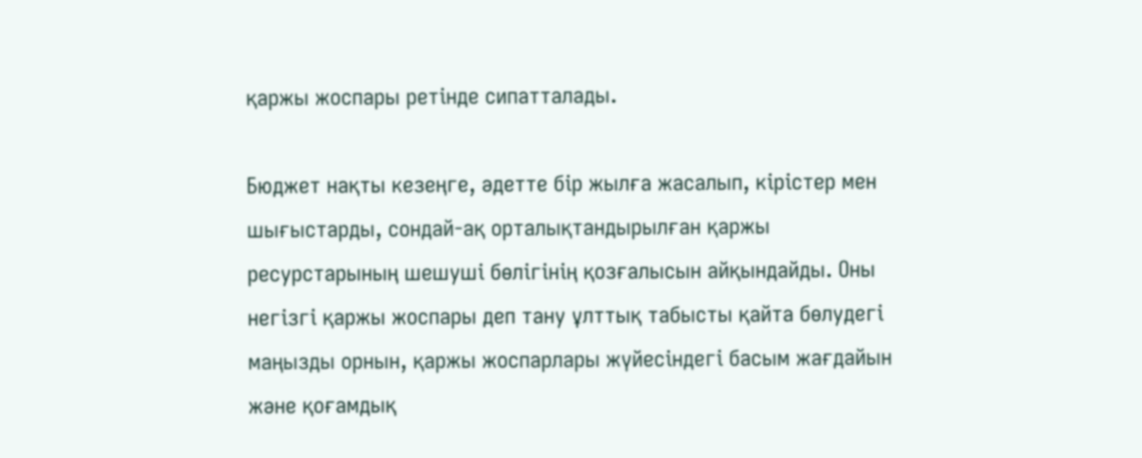қаржы жоспары ретінде сипатталады.

Бюджет нақты кезеңге, әдетте бір жылға жасалып, кірістер мен шығыстарды, сондай-ақ орталықтандырылған қаржы ресурстарының шешуші бөлігінің қозғалысын айқындайды. Оны негізгі қаржы жоспары деп тану ұлттық табысты қайта бөлудегі маңызды орнын, қаржы жоспарлары жүйесіндегі басым жағдайын және қоғамдық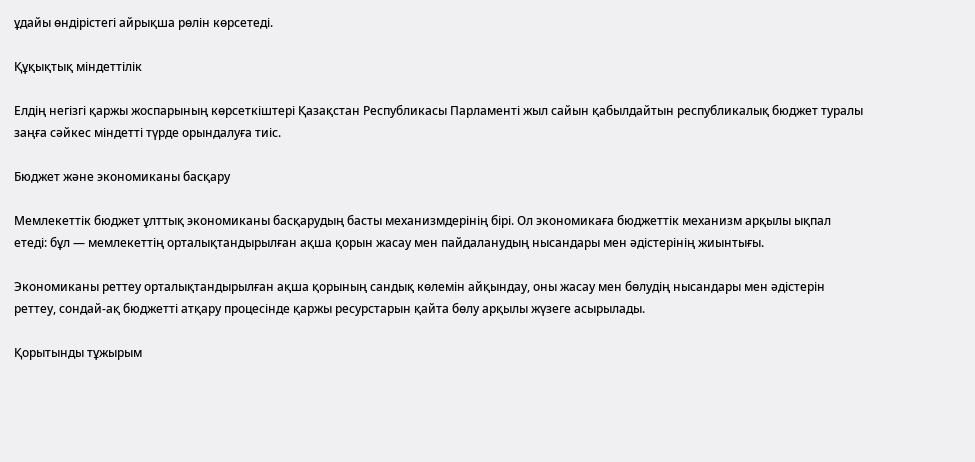ұдайы өндірістегі айрықша рөлін көрсетеді.

Құқықтық міндеттілік

Елдің негізгі қаржы жоспарының көрсеткіштері Қазақстан Республикасы Парламенті жыл сайын қабылдайтын республикалық бюджет туралы заңға сәйкес міндетті түрде орындалуға тиіс.

Бюджет және экономиканы басқару

Мемлекеттік бюджет ұлттық экономиканы басқарудың басты механизмдерінің бірі. Ол экономикаға бюджеттік механизм арқылы ықпал етеді: бұл — мемлекеттің орталықтандырылған ақша қорын жасау мен пайдаланудың нысандары мен әдістерінің жиынтығы.

Экономиканы реттеу орталықтандырылған ақша қорының сандық көлемін айқындау, оны жасау мен бөлудің нысандары мен әдістерін реттеу, сондай-ақ бюджетті атқару процесінде қаржы ресурстарын қайта бөлу арқылы жүзеге асырылады.

Қорытынды тұжырым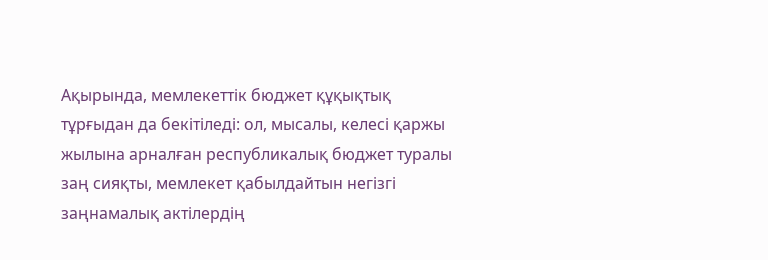Ақырында, мемлекеттік бюджет құқықтық тұрғыдан да бекітіледі: ол, мысалы, келесі қаржы жылына арналған республикалық бюджет туралы заң сияқты, мемлекет қабылдайтын негізгі заңнамалық актілердің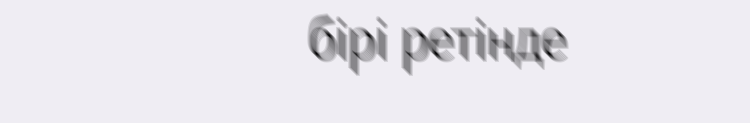бірі ретінде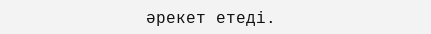әрекет етеді.